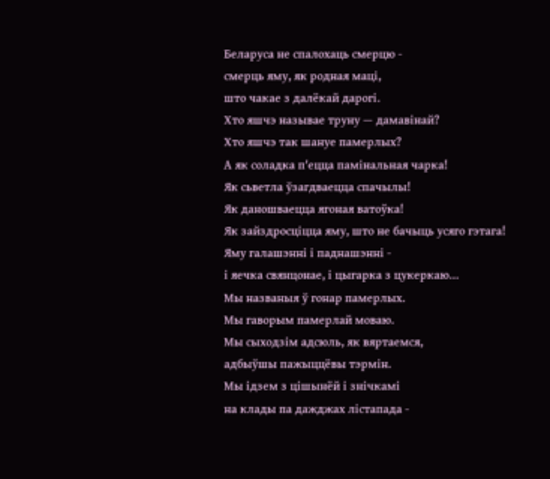Беларуса не спалохаць смерцю -
смерць яму, як родная маці,
што чакае з далёкай дарогі.
Хто яшчэ называе труну — дамавінай?
Хто яшчэ так шануе памерлых?
А як соладка п'ецца памінальная чарка!
Як сьветла ўзагдваецца спачылы!
Як даношваецца ягоная ватоўка!
Як зайздросціцца яму, што не бачыць усяго гэтага!
Яму галашэнні і паднашэнні -
і яечка свянцонае, і цыгарка з цукеркаю…
Мы названыя ў гонар памерлых.
Мы гаворым памерлай моваю.
Мы сыходзім адсюль, як вяртаемся,
адбыўшы пажыццёвы тэрмін.
Мы ідзем з цішынёй і знічкамі
на клады па дажджах лістапада -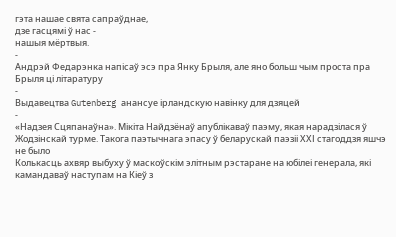гэта нашае свята сапраўднае,
дзе гасцямі ў нас -
нашыя мёртвыя.
-
Андрэй Федарэнка напісаў эсэ пра Янку Брыля, але яно больш чым проста пра Брыля ці літаратуру
-
Выдавецтва Gutenberg анансуе ірландскую навінку для дзяцей
-
«Надзея Сцяпанаўна». Мікіта Найдзёнаў апублікаваў паэму, якая нарадзілася ў Жодзінскай турме. Такога паэтычнага эпасу ў беларускай паэзіі ХХІ стагоддзя яшчэ не было
Колькасць ахвяр выбуху ў маскоўскім элітным рэстаране на юбілеі генерала, які камандаваў наступам на Кіеў з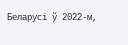Беларусі ў 2022-м,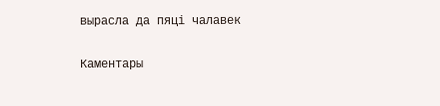вырасла да пяці чалавек

Каментары